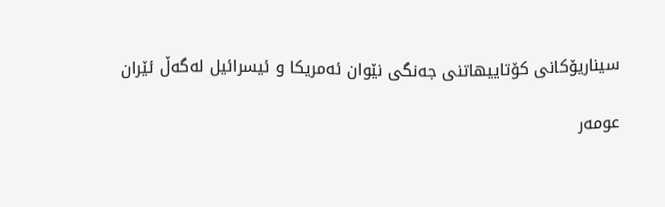سیناریۆکانی کۆتاییهاتنی جەنگی نێوان ئەمریکا و ئیسرائیل لەگەڵ ئێران

عومەر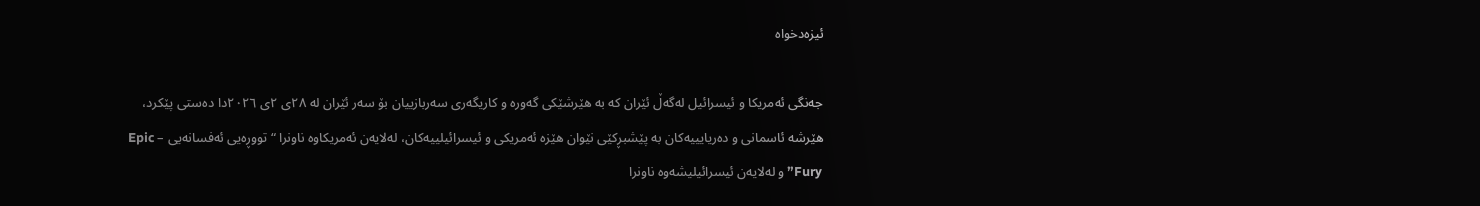ئیزەدخواە

جەنگی ئەمریکا و ئیسرائیل لەگەڵ ئێران کە بە هێرشێکی گەورە و کاریگەری سەربازییان بۆ سەر ئێران لە ٢٨ی ٢ی ٢٠٢٦دا دەستی پێکرد، هێرشە ئاسمانی و دەریایییەکان بە پێشبڕکێی نێوان هێزە ئەمریکی و ئیسرائیلییەکان، لەلایەن ئەمریکاوە ناونرا “تووڕەیی ئەفسانەیی – Epic Fury” و لەلایەن ئیسرائیلیشەوە ناونرا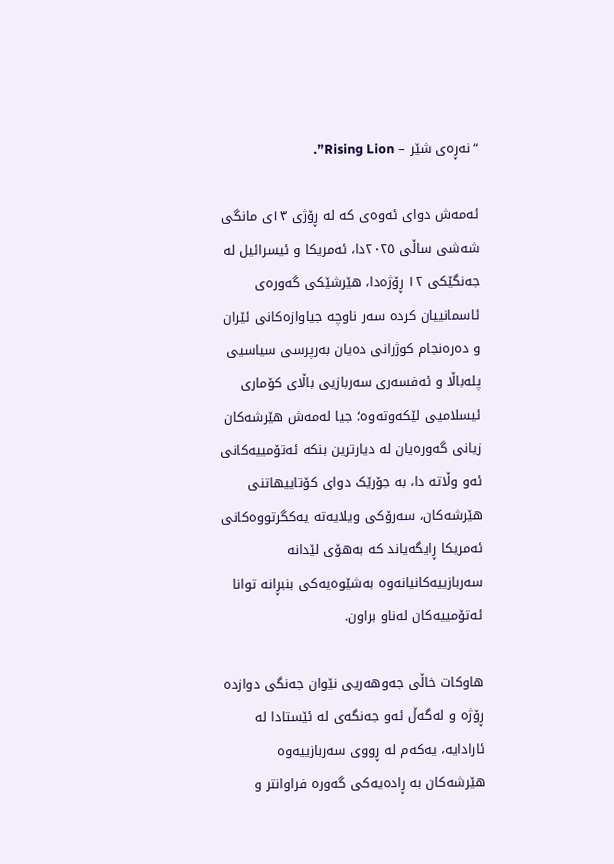“نەڕەی شێر – Rising Lion”.

ئەمەش دوای ئەوەی کە لە ڕۆژی ١٣ی مانگی شەشی ساڵی ٢٠٢٥دا، ئەمریکا و ئیسرائیل لە جەنگێکی ١٢ ڕۆژەدا، هێرشێکی گەورەی ئاسمانییان کردە سەر ناوچە جیاوازەکانی ئێران و دەرەنجام کوژرانی دەیان بەرپرسی سیاسیی پلەباڵا و ئەفسەری سەربازیی باڵای کۆماری ئیسلامیی لێکەوتەوە؛ جیا لەمەش هێرشەکان زیانی گەورەیان لە دیارترین بنکە ئەتۆمییەکانی ئەو وڵاتە دا، بە جۆرێک دوای کۆتاییهاتنی هێرشەکان، سەرۆکی ویلایەتە یەکگرتووەکانی ئەمریکا ڕایگەیاند کە بەهۆی لێدانە سەربازییەکانیانەوە بەشێوەیەکی بنبڕانە توانا ئەتۆمییەکان لەناو براون.

هاوکات خاڵی جەوهەریی نێوان جەنگی دوازدە ڕۆژە و لەگەڵ ئەو جەنگەی لە ئێستادا لە ئارادایە، یەکەم لە ڕووی سەربازییەوە هێرشەکان بە ڕادەیەکی گەورە فراوانتر و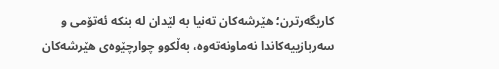کاریگەرترن؛ هێرشەکان تەنیا بە لێدان لە بنکە ئەتۆمی و سەربازییەکاندا نەماونەتەوە، بەڵکوو چوارچێوەی هێرشەکان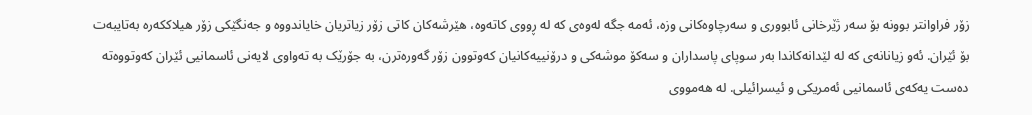زۆر فراوانتر بوونە بۆ سەر ژێرخانی ئابووری و سەرچاوەکانی وزە، ئەمە جگە لەوەی کە لە ڕووی کاتەوە، هێرشەکان کاتی زۆر زیاتریان خایاندووە و جەنگێکی زۆر هیلاککەرە بەتایبەت بۆ ئێران. ئەو زیانانەی کە لە لێدانەکاندا بەر سوپای پاسداران و سەکۆ موشەکی و درۆنییەکانیان کەوتوون زۆر گەورەترن، بە جۆرێک بە تەواوی لایەنی ئاسمانیی ئێران کەوتووەتە دەست یەکەی ئاسمانیی ئەمریکی و ئیسرائیلی. لە هەمووی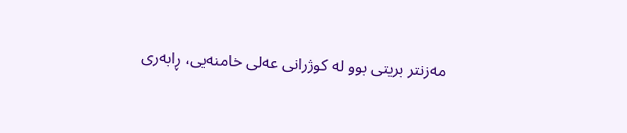مەزنتر بریتی بوو لە کوژرانی عەلی خامنەیی، ڕابەری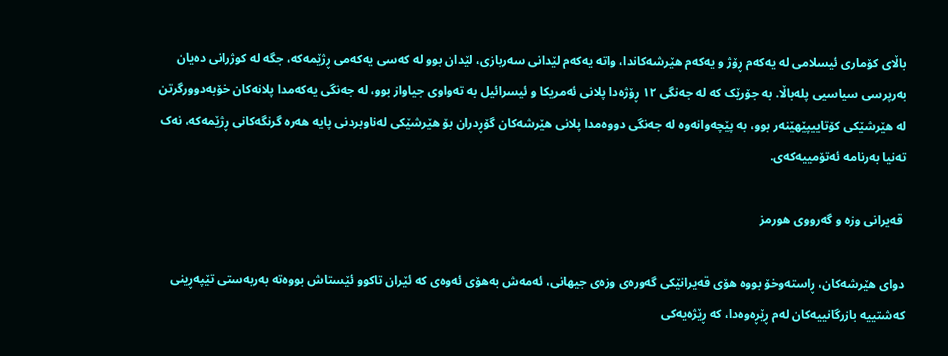باڵای کۆماری ئیسلامی لە یەکەم ڕۆژ و یەکەم هێرشەکاندا، واتە یەکەم لێدانی سەربازی، لێدان بوو لە کەسی یەکەمی ڕژێمەکە، جگە لە کوژرانی دەیان بەرپرسی سیاسیی پلەباڵا. بە جۆرێک کە لە جەنگی ١٢ ڕۆژەدا پلانی ئەمریکا و ئیسرائیل بە تەواوی جیاواز بوو، لە جەنگی یەکەمدا پلانەکان خۆبەدوورگرتن لە هێرشێکی کۆتاییپێهێنەر بوو، بە پێچەوانەوە لە جەنگی دووەمدا پلانی هێرشەکان گۆڕدران بۆ هێرشێکی لەناوبردنی پایە هەرە گرنگەکانی ڕژێمەکە، نەک تەنیا بەرنامە ئەتۆمییەکەی.

 قەیرانی وزە و گەرووی هورمز

دوای هێرشەکان، ڕاستەوخۆ بووە هۆی قەیرانێکی گەورەی وزەی جیهانی، ئەمەش بەهۆی ئەوەی کە ئێران تاکوو ئێستاش بووەتە بەربەستی تێپەڕینی کەشتییە بازرگانییەکان لەم ڕێڕەوەدا، کە ڕێژەیەکی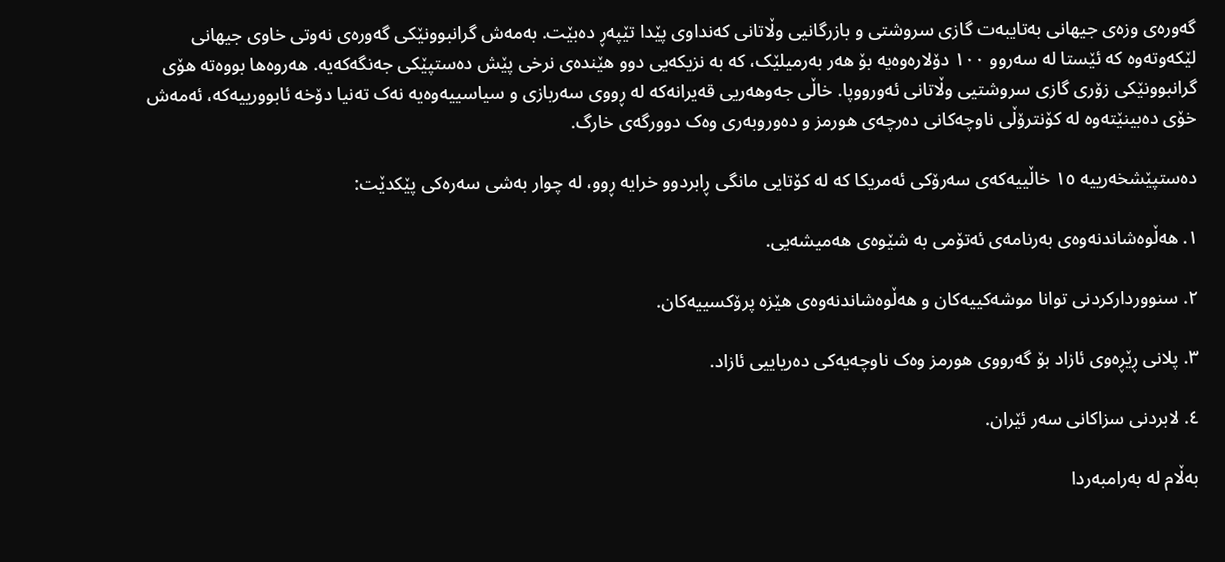گەورەی وزەی جیهانی بەتایبەت گازی سروشتی و بازرگانیی وڵاتانی کەنداوی پێدا تێپەڕ دەبێت. بەمەش گرانبوونێکی گەورەی نەوتی خاوی جیهانی لێکەوتەوە کە ئێستا لە سەروو ١٠٠ دۆلارەوەیە بۆ هەر بەرمیلێک، کە بە نزیکەیی دوو هێندەی نرخی پێش دەستپێکی جەنگەکەیە. هەروەها بووەتە هۆی گرانبوونێکی زۆری گازی سروشتیی وڵاتانی ئەورووپا. خاڵی جەوهەریی قەیرانەکە لە ڕووی سەربازی و سیاسییەوەیە نەک تەنیا دۆخە ئابوورییەکە، ئەمەش خۆی دەبینێتەوە لە کۆنترۆڵی ناوچەکانی دەرچەی هورمز و دەوروبەری وەک دوورگەی خارگ.

دەستپێشخەرییە ١٥ خاڵییەکەی سەرۆکی ئەمریکا کە لە کۆتایی مانگی ڕابردوو خرایە ڕوو، لە چوار بەشی سەرەکی پێکدێت:

١. هەڵوەشاندنەوەی بەرنامەی ئەتۆمی بە شێوەی هەمیشەیی.

٢. سنووردارکردنی توانا موشەکییەکان و هەڵوەشاندنەوەی هێزە پرۆکسییەکان.

٣. پلانی ڕێڕەوی ئازاد بۆ گەرووی هورمز وەک ناوچەیەکی دەریاییی ئازاد.

٤. لابردنی سزاکانی سەر ئێران.

بەڵام لە بەرامبەردا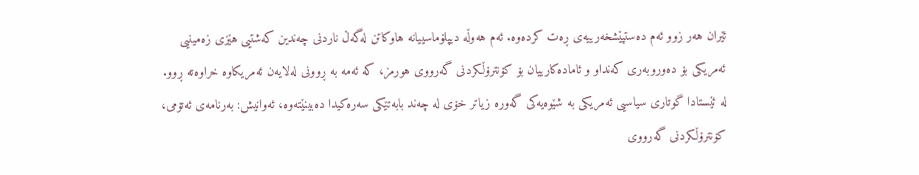ئێران هەر زوو ئەم دەستپێشخەرییەی ڕەت کردەوە. ئەم هەوڵە دیپلۆماسییانە هاوکاتن لەگەڵ ناردنی چەندین کەشتیی هێزی زەمینیی ئەمریکی بۆ دەوروبەری کەنداو و ئامادەکارییان بۆ کۆنترۆڵکردنی گەرووی هورمز، کە ئەمە بە ڕوونی لەلایەن ئەمریکاوە خراوەتە ڕوو. لە ئێستادا گوتاری سیاسیی ئەمریکی بە شێوەیەکی گەورە زیاتر خۆی لە چەند بابەتێکی سەرەکیدا دەبینێتەوە، ئەوانیش: بەرنامەی ئەتۆمی، کۆنترۆڵکردنی گەرووی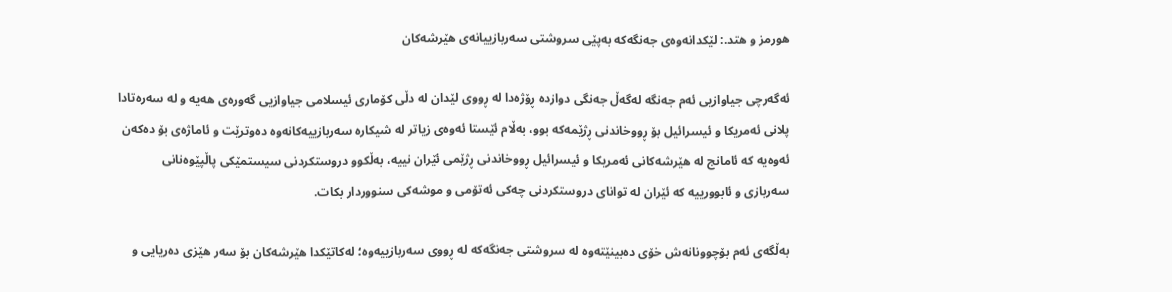هورمز و هتد.: لێکدانەوەی جەنگەکە بەپێی سروشتی سەربازییانەی هێرشەکان

ئەگەرچی جیاوازیی ئەم جەنگە لەگەڵ جەنگی دوازدە ڕۆژەدا لە ڕووی لێدان لە دڵی کۆماری ئیسلامی جیاوازیی گەورەی هەیە و لە سەرەتادا پلانی ئەمریکا و ئیسرائیل بۆ ڕووخاندنی ڕژێمەکە بوو، بەڵام ئێستا ئەوەی زیاتر لە شیکارە سەربازییەکانەوە دەوترێت و ئاماژەی بۆ دەکەن ئەوەیە کە ئامانج لە هێرشەکانی ئەمریکا و ئیسرائیل ڕووخاندنی ڕژێمی ئێران نییە، بەڵکوو دروستکردنی سیستمێکی پاڵپێوەنانی سەربازی و ئابوورییە کە ئێران لە توانای دروستکردنی چەکی ئەتۆمی و موشەکی سنووردار بکات.

بەڵگەی ئەم بۆچوونانەش خۆی دەبینێتەوە لە سروشتی جەنگەکە لە ڕووی سەربازییەوە؛ لەکاتێکدا هێرشەکان بۆ سەر هێزی دەریایی و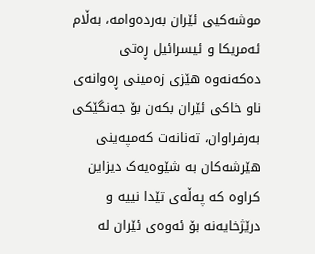موشەکیی ئێران بەردەوامە، بەڵام ئەمریکا و ئیسرائیل ڕەتی دەکەنەوە هێزی زەمینی ڕەوانەی ناو خاکی ئێران بکەن بۆ جەنگێکی بەرفراوان، تەنانەت کەمپەینی هێرشەکان بە شێوەیەک دیزاین کراوە کە پەڵەی تێدا نییە و درێژخایەنە بۆ ئەوەی ئێران لە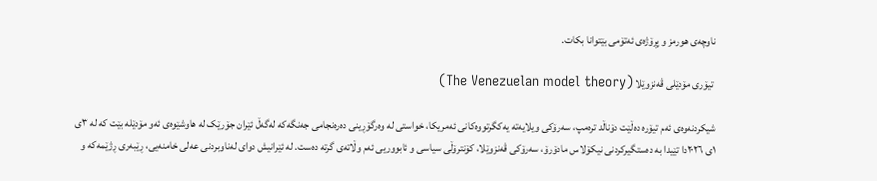ناوچەی هورمز و پڕۆژەی ئەتۆمی بێتوانا بکات.

 تیۆری مۆدێلی ڤەنزوێلا (The Venezuelan model theory)

شیکردنەوەی ئەم تیۆرە دەڵێت دۆناڵد ترەمپ، سەرۆکی ویلایەتە یەکگرتووەکانی ئەمریکا، خواستی لە وەرگۆڕینی دەرەنجامی جەنگەکە لەگەڵ ئێران جۆرێک لە هاوشێوەی ئەو مۆدێلە بێت کە لە ٣ی ١ی ٢٠٢٦دا تێیدا بە دەستگیرکردنی نیکۆلاس مادۆرۆ، سەرۆکی ڤەنزوێلا، کۆنترۆڵی سیاسی و ئابووریی ئەم وڵاتەی گرتە دەست. لە ئێرانیش دوای لەناوبردنی عەلی خامنەیی، ڕێبەری ڕژێمەکە و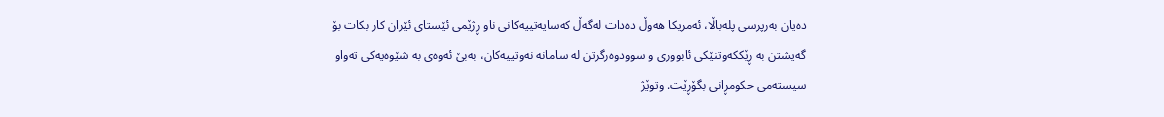دەیان بەرپرسی پلەباڵا، ئەمریکا هەوڵ دەدات لەگەڵ کەسایەتییەکانی ناو ڕژێمی ئێستای ئێران کار بکات بۆ گەیشتن بە ڕێککەوتنێکی ئابووری و سوودوەرگرتن لە سامانە نەوتییەکان، بەبێ ئەوەی بە شێوەیەکی تەواو سیستەمی حکومڕانی بگۆڕێت. وتوێژ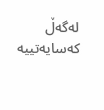لەگەڵ کەسایەتییە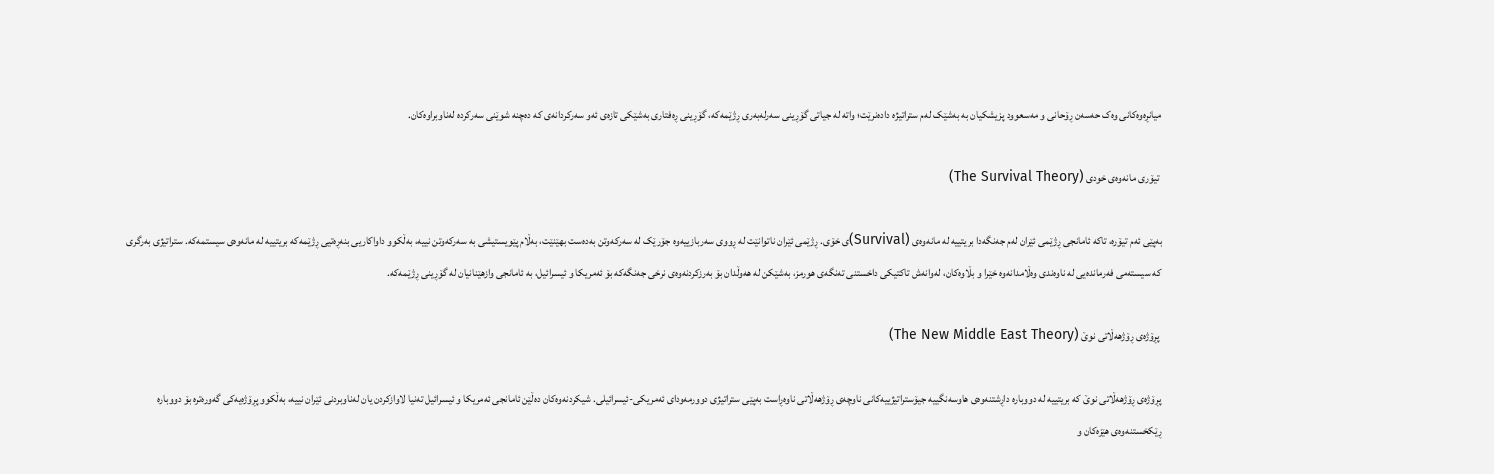میانڕەوەکانی وەک حەسەن ڕۆحانی و مەسعوود پزیشکیان بە بەشێک لەم ستراتیژە دادەنرێت؛ واتە لە جیاتی گۆڕینی سەرلەبەری ڕژێمەکە، گۆڕینی ڕەفتاری بەشێکی تازەی ئەو سەرکردانەی کە دەچنە شوێنی سەرکردە لەناوبراوەکان.

 تیۆری مانەوەی خودی (The Survival Theory)

بەپێی ئەم تیۆرە، تاکە ئامانجی ڕژێمی ئێران لەم جەنگەدا بریتییە لە مانەوەی (Survival)ی خۆی. ڕژێمی ئێران ناتوانێت لە ڕووی سەربازییەوە جۆرێک لە سەرکەوتن بەدەست بهێنێت، بەڵام پێویستیشی بە سەرکەوتن نییە، بەڵکوو داواکاریی بنەڕەتیی ڕژێمەکە بریتییە لە مانەوەی سیستمەکە. ستراتیژی بەرگری کە سیستەمی فەرماندەیی لە ناوەندی وەڵامدانەوە خێرا و بڵاوەکان، لەوانەش تاکتیکی داخستنی تەنگەی هورمز، بەشێکن لە هەوڵدان بۆ بەرزکردنەوەی نرخی جەنگەکە بۆ ئەمریکا و ئیسرائیل، بە ئامانجی وازهێنانیان لە گۆڕینی ڕژێمەکە.

 پڕۆژەی ڕۆژهەڵاتی نوێ (The New Middle East Theory)

پڕۆژەی ڕۆژهەڵاتی نوێ کە بریتییە لە دووبارە داڕشتنەوەی هاوسەنگییە جیۆستراتیژییەکانی ناوچەی ڕۆژهەڵاتی ناوەڕاست بەپێی ستراتیژی دوورمەودای ئەمریکی-ئیسرائیلی. شیکردنەوەکان دەڵێن ئامانجی ئەمریکا و ئیسرائیل تەنیا لاوازکردن یان لەناوبردنی ئێران نییە، بەڵکوو پڕۆژەیەکی گەورەترە بۆ دووبارە ڕێکخستنەوەی هێزەکان و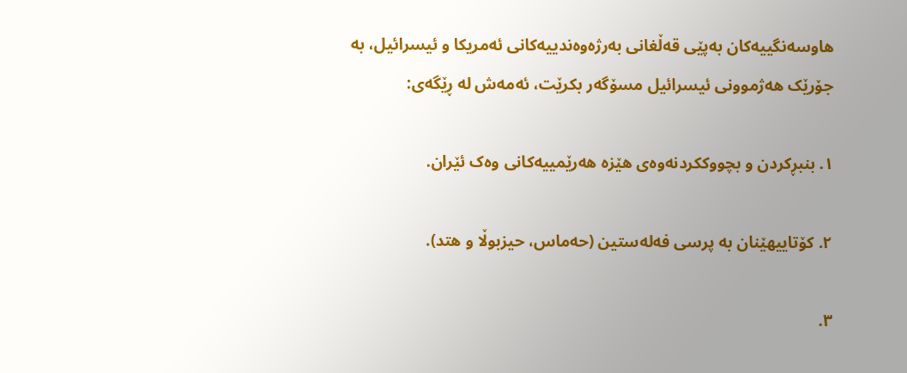هاوسەنگییەکان بەپێی قەڵغانی بەرژەوەندییەکانی ئەمریکا و ئیسرائیل، بە جۆرێک هەژموونی ئیسرائیل مسۆگەر بکرێت، ئەمەش لە ڕێگەی:

١. بنبڕکردن و بچووککردنەوەی هێزە هەرێمییەکانی وەک ئێران.

٢. کۆتاییهێنان بە پرسی فەلەستین (حەماس، حیزبوڵا و هتد).

٣.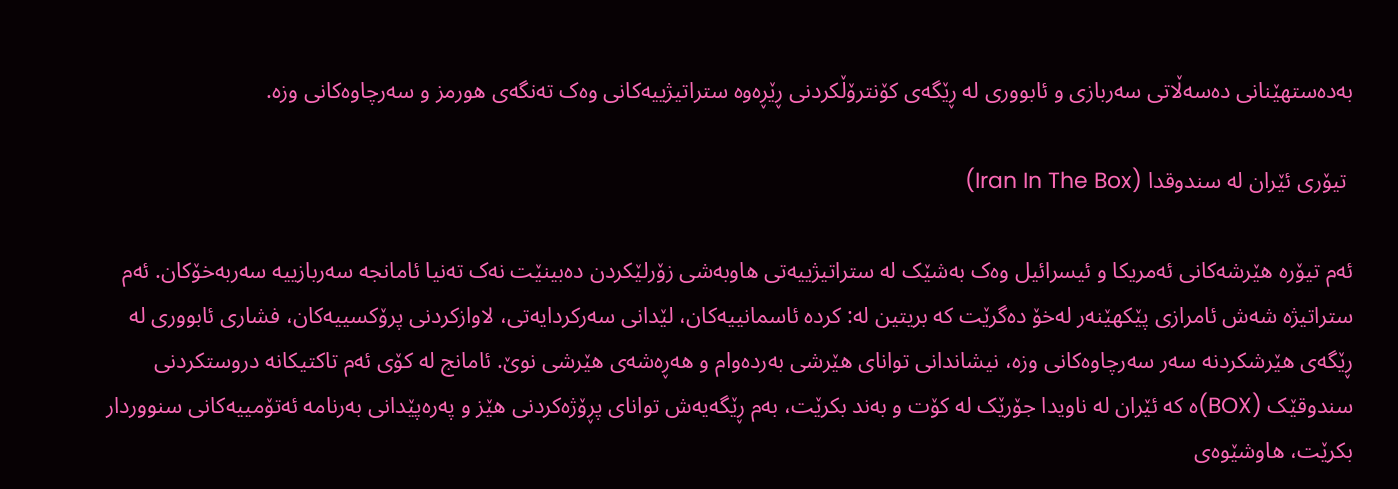بەدەستهێنانی دەسەڵاتی سەربازی و ئابووری لە ڕێگەی کۆنترۆڵکردنی ڕێڕەوە ستراتیژییەکانی وەک تەنگەی هورمز و سەرچاوەکانی وزە.

 تیۆری ئێران لە سندوقدا (Iran In The Box)

ئەم تیۆرە هێرشەکانی ئەمریکا و ئیسرائیل وەک بەشێک لە ستراتیژییەتی هاوبەشی زۆرلێکردن دەبینێت نەک تەنیا ئامانجە سەربازییە سەربەخۆکان. ئەم ستراتیژە شەش ئامرازی پێکهێنەر لەخۆ دەگرێت کە بریتین لە: کردە ئاسمانییەکان، لێدانی سەرکردایەتی، لاوازکردنی پرۆکسییەکان، فشاری ئابووری لە ڕێگەی هێرشکردنە سەر سەرچاوەکانی وزە، نیشاندانی توانای هێرشی بەردەوام و هەڕەشەی هێرشی نوێ. ئامانج لە کۆی ئەم تاکتیکانە دروستکردنی سندوقێک (BOX)ە کە ئێران لە ناویدا جۆرێک لە کۆت و بەند بکرێت، بەم ڕێگەیەش توانای پڕۆژەکردنی هێز و پەرەپێدانی بەرنامە ئەتۆمییەکانی سنووردار بکرێت، هاوشێوەی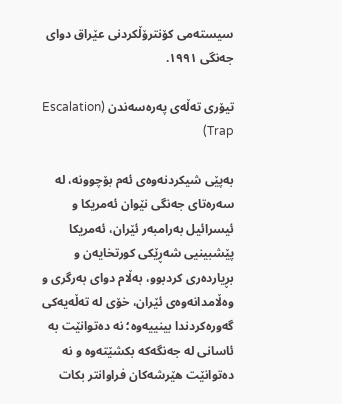سیستەمی کۆنترۆڵکردنی عێراق دوای جەنگی ١٩٩١.

تیۆری تەڵەی پەرەسەندن (Escalation Trap)

بەپێی شیکردنەوەی ئەم بۆچوونە، لە سەرەتای جەنگی نێوان ئەمریکا و ئیسرائیل بەرامبەر ئێران، ئەمریکا پێشبینیی شەڕێکی کورتخایەن و بڕیاردەری کردبوو، بەڵام دوای بەرگری و وەڵامدانەوەی ئێران، خۆی لە تەڵەیەکی گەورەکردندا بینییەوە؛ نە دەتوانێت بە ئاسانی لە جەنگەکە بکشێتەوە و نە دەتوانێت هێرشەکان فراوانتر بکات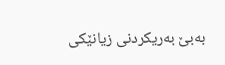بەبێ بەریکردنی زیانێکی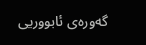گەورەی ئابووریی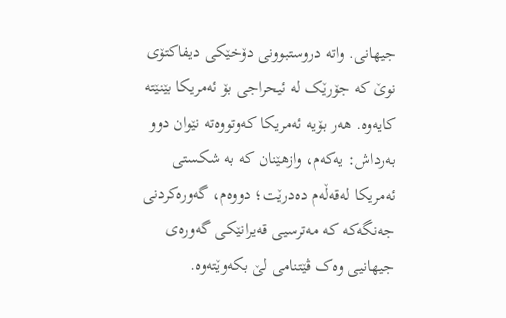جیهانی. واتە دروستبوونی دۆخێکی دیفاکتۆی نوێ کە جۆرێک لە ئیحراجی بۆ ئەمریکا بێنێتە کایەوە. هەر بۆیە ئەمریکا کەوتووەتە نێوان دوو بەرداش: یەکەم، وازهێنان کە بە شکستی ئەمریکا لەقەڵەم دەدرێت؛ دووەم، گەورەکردنی جەنگەکە کە مەترسیی قەیرانێکی گەورەی جیهانیی وەک ڤێتنامی لێ بکەوێتەوە.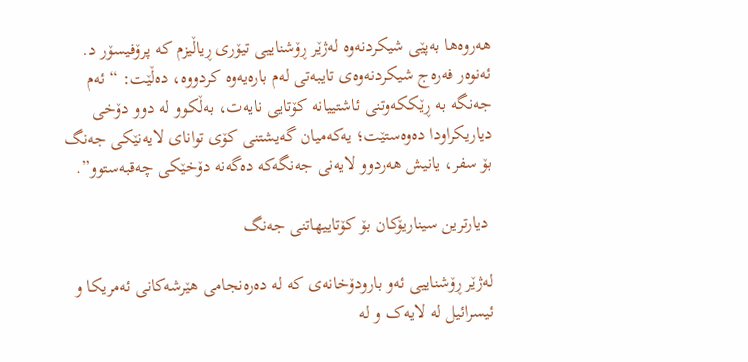هەروەها بەپێی شیکردنەوە لەژێر ڕۆشناییی تیۆری ڕیاڵیزم کە پرۆفیسۆر د. ئەنوەر فەرەج شیکردنەوەی تایبەتی لەم بارەیەوە کردووە، دەڵێت: “ئەم جەنگە بە ڕێککەوتنی ئاشتییانە کۆتایی نایەت، بەڵکوو لە دوو دۆخی دیاریکراودا دەوەستێت؛ یەکەمیان گەیشتنی کۆی توانای لایەنێکی جەنگ بۆ سفر، یانیش هەردوو لایەنی جەنگەکە دەگەنە دۆخێکی چەقبەستوو”.

 دیارترین سیناریۆکان بۆ کۆتاییهاتنی جەنگ

لەژێر ڕۆشناییی ئەو بارودۆخانەی کە لە دەرەنجامی هێرشەکانی ئەمریکا و ئیسرائیل لە لایەک و لە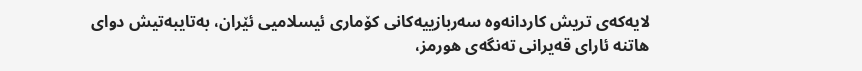لایەکەی تریش کاردانەوە سەربازییەکانی کۆماری ئیسلامیی ئێران، بەتایبەتیش دوای هاتنە ئارای قەیرانی تەنگەی هورمز،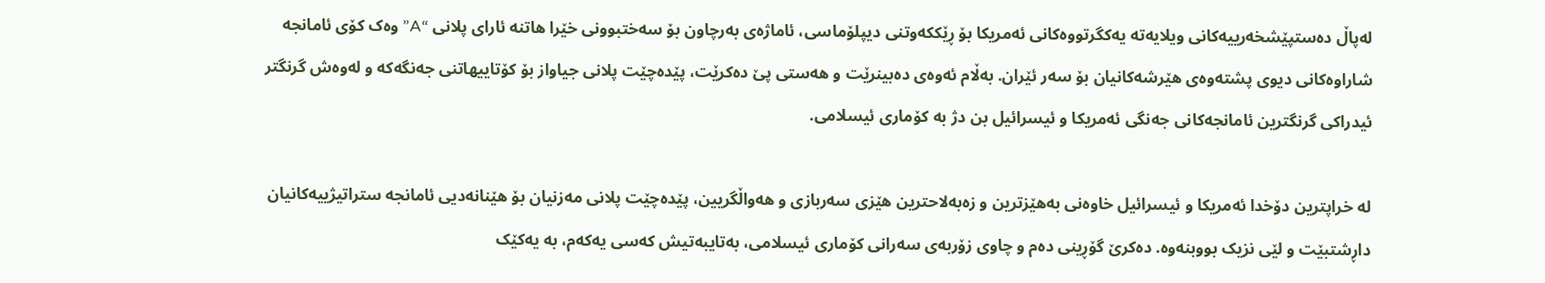لەپاڵ دەستپێشخەرییەکانی ویلایەتە یەکگرتووەکانی ئەمریکا بۆ ڕێککەوتنی دیپلۆماسی، ئاماژەی بەرچاون بۆ سەختبوونی خێرا هاتنە ئارای پلانی “A” وەک کۆی ئامانجە شاراوەکانی دیوی پشتەوەی هێرشەکانیان بۆ سەر ئێران. بەڵام ئەوەی دەبینرێت و هەستی پێ دەکرێت، پێدەچێت پلانی جیاواز بۆ کۆتاییهاتنی جەنگەکە و لەوەش گرنگتر ئیدراکی گرنگترین ئامانجەکانی جەنگی ئەمریکا و ئیسرائیل بن دژ بە کۆماری ئیسلامی.

لە خراپترین دۆخدا ئەمریکا و ئیسرائیل خاوەنی بەهێزترین و زەبەلاحترین هێزی سەربازی و هەواڵگریین، پێدەچێت پلانی مەزنیان بۆ هێنانەدیی ئامانجە ستراتیژییەکانیان داڕشتبێت و لێی نزیک بووبنەوە. دەکرێ گۆڕینی دەم و چاوی زۆربەی سەرانی کۆماری ئیسلامی، بەتایبەتیش کەسی یەکەم، بە یەکێک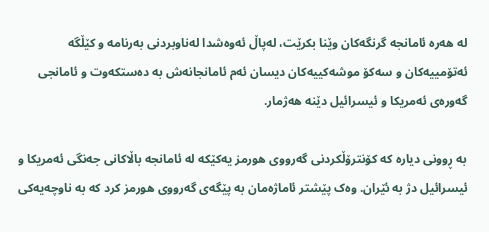لە هەرە ئامانجە گرنگەکان وێنا بکرێت، لەپاڵ ئەوەشدا لەناوبردنی بەرنامە و کێڵگە ئەتۆمییەکان و سەکۆ موشەکییەکان دیسان ئەم ئامانجانەش بە دەستکەوت و ئامانجی گەورەی ئەمریکا و ئیسرائیل دێنە هەژمار.

بە ڕوونی دیارە کە کۆنترۆڵکردنی گەرووی هورمز یەکێکە لە ئامانجە باڵاکانی جەنگی ئەمریکا و ئیسرائیل دژ بە ئێران. وەک پێشتر ئاماژەمان بە پێگەی گەرووی هورمز کرد کە بە ناوچەیەکی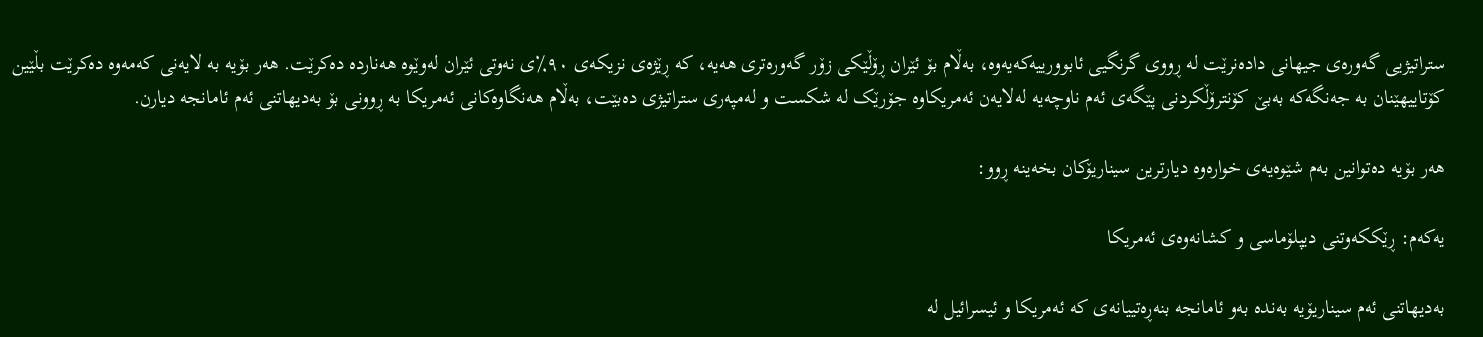ستراتیژیی گەورەی جیهانی دادەنرێت لە ڕووی گرنگیی ئابوورییەکەیەوە، بەڵام بۆ ئێران ڕۆڵێکی زۆر گەورەتری هەیە، کە ڕێژەی نزیکەی ٩٠٪ی نەوتی ئێران لەوێوە هەناردە دەکرێت. هەر بۆیە بە لایەنی کەمەوە دەکرێت بڵێین کۆتاییهێنان بە جەنگەکە بەبێ کۆنترۆڵکردنی پێگەی ئەم ناوچەیە لەلایەن ئەمریکاوە جۆرێک لە شکست و لەمپەری ستراتیژی دەبێت، بەڵام هەنگاوەکانی ئەمریکا بە ڕوونی بۆ بەدیهاتنی ئەم ئامانجە دیارن.

هەر بۆیە دەتوانین بەم شێوەیەی خوارەوە دیارترین سیناریۆکان بخەینە ڕوو:

یەکەم: ڕێککەوتنی دیپلۆماسی و کشانەوەی ئەمریکا

بەدیهاتنی ئەم سیناریۆیە بەندە بەو ئامانجە بنەڕەتییانەی کە ئەمریکا و ئیسرائیل لە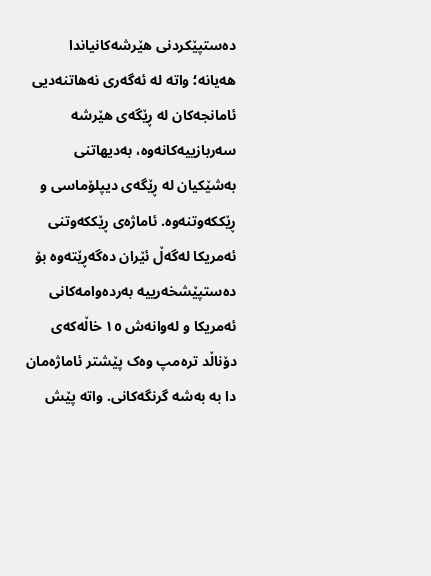دەستپێکردنی هێرشەکانیاندا هەیانە؛ واتە لە ئەگەری نەهاتنەدیی ئامانجەکان لە ڕێگەی هێرشە سەربازییەکانەوە، بەدیهاتنی بەشێکیان لە ڕێگەی دیپلۆماسی و ڕێککەوتنەوە. ئاماژەی ڕێککەوتنی ئەمریکا لەگەڵ ئێران دەگەڕێتەوە بۆ دەستپێشخەرییە بەردەوامەکانی ئەمریکا و لەوانەش ١٥ خاڵەکەی دۆناڵد ترەمپ وەک پێشتر ئاماژەمان دا بە بەشە گرنگەکانی. واتە پێش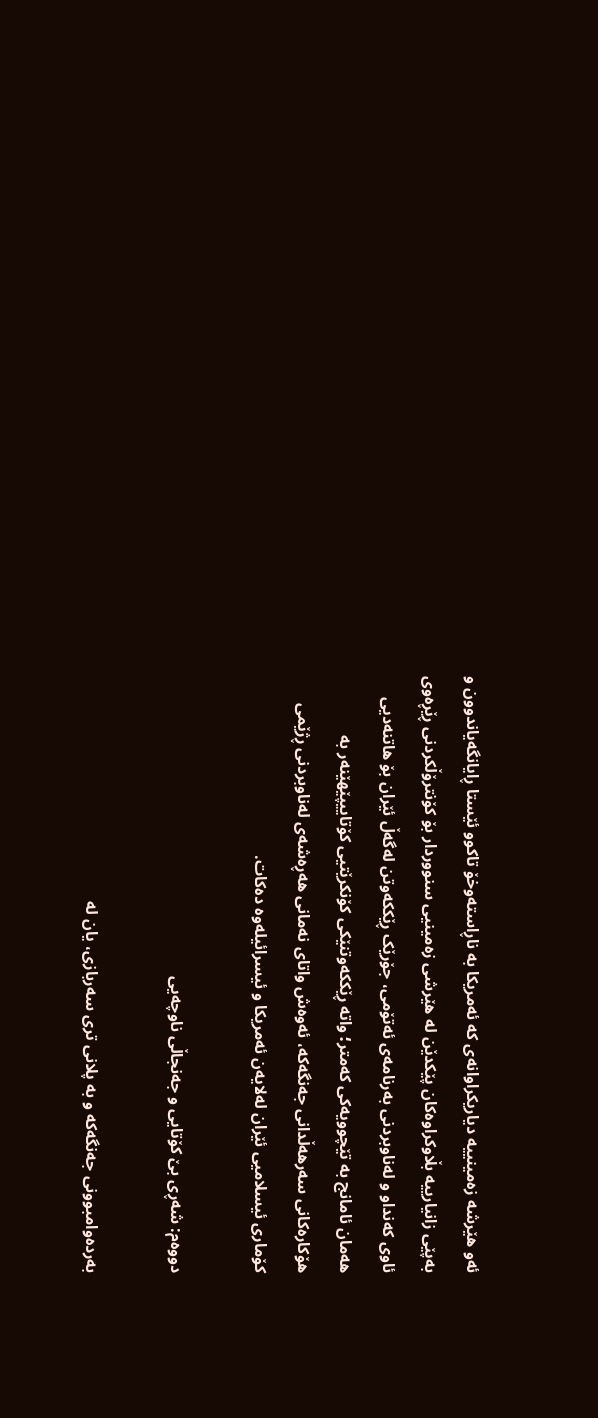ئەو هێرشە زەمینییە دیاریکراوانەی کە ئەمریکا بە ناڕاستەوخۆ تاکوو ئێستا ڕایانگەیاندوون و بەپێی زانیارییە بڵاوکراوەکان پێکدێن لە هێرشی زەمینیی سنووردار بۆ کۆنترۆڵکردنی ڕێڕەوی ئاوی کەنداو و لەناوبردنی بەرنامەی ئەتۆمی، جۆرێک ڕێککەوتن لەگەڵ ئێران بۆ هاتنەدیی هەمان ئامانج بە تێچوویەکی کەمتر؛ واتە ڕێککەوتنێکی کۆنکرێتیی کۆتاییپێهێنەر بە هۆکارەکانی سەرهەڵدانی جەنگەکە، ئەوەش واتای نەمانی هەڕەشەی لەناوبردنی ڕژێمی کۆماری ئیسلامیی ئێران لەلایەن ئەمریکا و ئیسرائیلەوە دەکات.

دووەم: شەڕی بێ کۆتایی و جەنجاڵی ناوچەیی

بەردەوامبوونی جەنگەکە و بە پلانی تری سەربازی، یان لە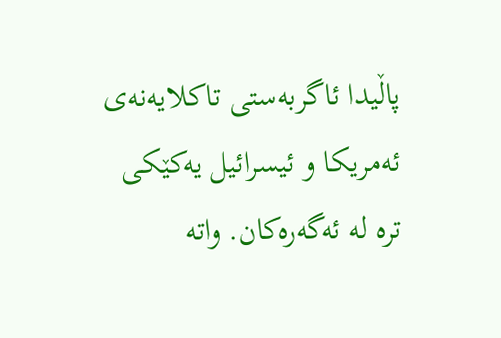پاڵیدا ئاگربەستی تاکلایەنەی ئەمریکا و ئیسرائیل یەکێکی ترە لە ئەگەرەکان. واتە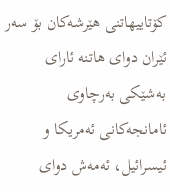کۆتاییهاتنی هێرشەکان بۆ سەر ئێران دوای هاتنە ئارای بەشێکی بەرچاوی ئامانجەکانی ئەمریکا و ئیسرائیل، ئەمەش دوای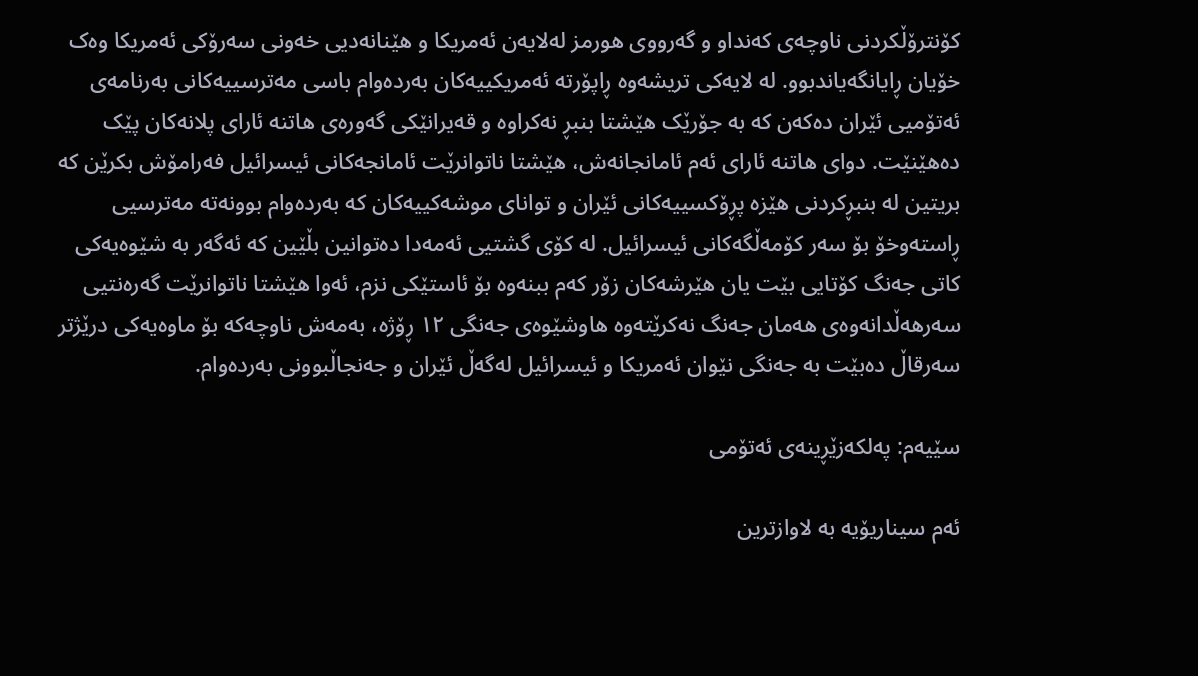کۆنترۆڵکردنی ناوچەی کەنداو و گەرووی هورمز لەلایەن ئەمریکا و هێنانەدیی خەونی سەرۆکی ئەمریکا وەک خۆیان ڕایانگەیاندبوو. لە لایەکی تریشەوە ڕاپۆرتە ئەمریکییەکان بەردەوام باسی مەترسییەکانی بەرنامەی ئەتۆمیی ئێران دەکەن کە بە جۆرێک هێشتا بنبڕ نەکراوە و قەیرانێکی گەورەی هاتنە ئارای پلانەکان پێک دەهێنێت. دوای هاتنە ئارای ئەم ئامانجانەش، هێشتا ناتوانرێت ئامانجەکانی ئیسرائیل فەرامۆش بکرێن کە بریتین لە بنبڕکردنی هێزە پڕۆکسییەکانی ئێران و توانای موشەکییەکان کە بەردەوام بوونەتە مەترسیی ڕاستەوخۆ بۆ سەر کۆمەڵگەکانی ئیسرائیل. لە کۆی گشتیی ئەمەدا دەتوانین بڵێین کە ئەگەر بە شێوەیەکی کاتی جەنگ کۆتایی بێت یان هێرشەکان زۆر کەم ببنەوە بۆ ئاستێکی نزم، ئەوا هێشتا ناتوانرێت گەرەنتیی سەرهەڵدانەوەی هەمان جەنگ نەکرێتەوە هاوشێوەی جەنگی ١٢ ڕۆژە، بەمەش ناوچەکە بۆ ماوەیەکی درێژتر سەرقاڵ دەبێت بە جەنگی نێوان ئەمریکا و ئیسرائیل لەگەڵ ئێران و جەنجاڵبوونی بەردەوام.

سێیەم: پەلکەزێڕینەی ئەتۆمی

ئەم سیناریۆیە بە لاوازترین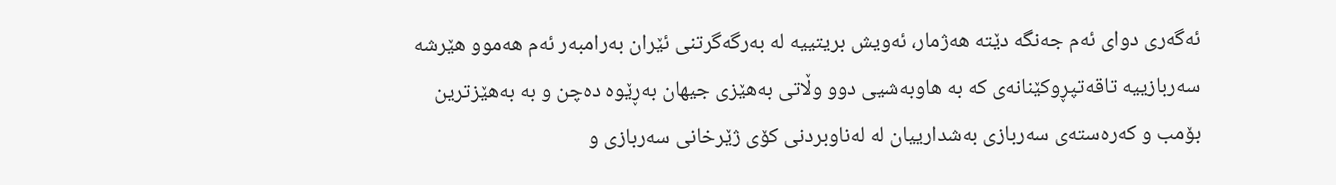ئەگەری دوای ئەم جەنگە دێتە هەژمار، ئەویش بریتییە لە بەرگەگرتنی ئێران بەرامبەر ئەم هەموو هێرشە سەربازییە تاقەتپڕوکێنانەی کە بە هاوبەشیی دوو وڵاتی بەهێزی جیهان بەڕێوە دەچن و بە بەهێزترین بۆمب و کەرەستەی سەربازی بەشدارییان لە لەناوبردنی کۆی ژێرخانی سەربازی و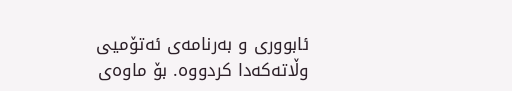ئابووری و بەرنامەی ئەتۆمیی وڵاتەکەدا کردووە. بۆ ماوەی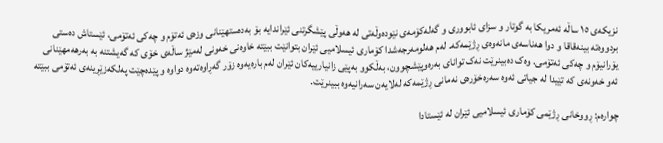نزیکەی ١٥ ساڵە ئەمریکا بە گوتار و سزای ئابووری و گەلەکۆمەی نێودەوڵەتی لە هەوڵی پێشگرتنی ئێراندایە بۆ بەدەستهێنانی وزەی ئەتۆم و چەکی ئەتۆمی، ئێستاش دەستی بردووەتە بینەقاقا و دوا هەناسەی مانەوەی ڕژێمەکە. لەم هەلومەرجەشدا کۆماری ئیسلامیی ئێران بتوانێت ببێتە خاوەنی خەونی لەمێژ ساڵەی خۆی کە گەیشتنە بە بەرهەمهێنانی یۆرانیۆم و چەکی ئەتۆمی. وەک دەبینرێت نەک توانای بەرەوپێشچوون، بەڵکوو بەپێی زانیارییەکان ئێران لەم بارەیەوە زۆر گەڕاوەتەوە دواوە و پێدەچێت پەلکەزێڕینەی ئەتۆمی ببێتە ئەو خەونەی کە تێیدا لە جیاتی ئەوە سه‌ره‌خۆره‌ی نەمانی ڕژێمەکە لەلایەن سەرانیەوە ببینرێت.

چوارەم: ڕووخانی ڕژێمی کۆماری ئیسلامیی ئێران لە ئێستادا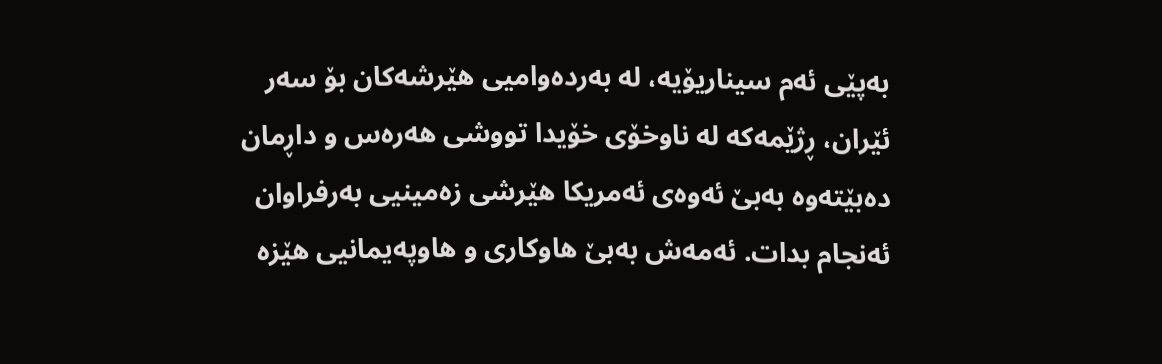بەپێی ئەم سیناریۆیە، لە بەردەوامیی هێرشەکان بۆ سەر ئێران، ڕژێمەکە لە ناوخۆی خۆیدا تووشی هەرەس و داڕمان دەبێتەوە بەبێ ئەوەی ئەمریکا هێرشی زەمینیی بەرفراوان ئەنجام بدات. ئەمەش بەبێ هاوکاری و هاوپەیمانیی هێزە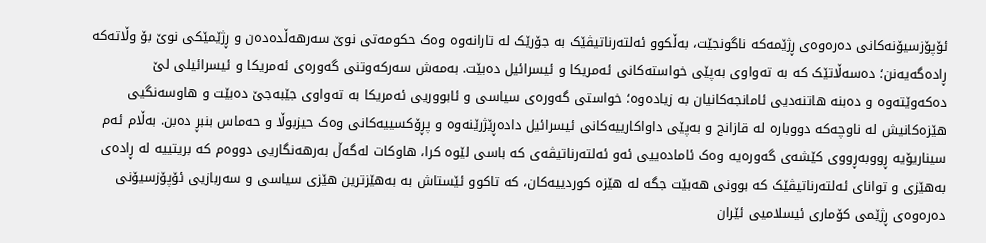ئۆپۆزسیۆنەکانی دەرەوەی ڕژێمەکە ناگونجێت، بەڵکوو ئەلتەرناتیڤێک بە جۆرێک لە تارانەوە وەک حکومەتی نوێ سەرهەڵدەدەن و ڕژێمێکی نوێ بۆ وڵاتەکە ڕادەگەیەنن؛ دەسەڵاتێک کە بە تەواوی بەپێی خواستەکانی ئەمریکا و ئیسرائیل دەبێت. بەمەش سەرکەوتنی گەورەی ئەمریکا و ئیسرائیلی لێ دەکەوێتەوە و دەبنە هاتنەدیی ئامانجەکانیان بە زیادەوە؛ خواستی گەورەی سیاسی و ئابووریی ئەمریکا بە تەواوی جێبەجێ دەبێت و هاوسەنگیی هێزەکانیش لە ناوچەکە دووبارە لە قازانج و بەپێی داواکارییەکانی ئیسرائیل دادەڕێژرێنەوە و پڕۆکسییەکانی وەک حیزبوڵا و حەماس بنبڕ دەبن. بەڵام ئەم سیناریۆیە ڕووبەڕووی کێشەی گەورەیە وەک ئامادەییی ئەو ئەلتەرناتیڤەی کە باسی لێوە کرا، هاوکات لەگەڵ بەرهەنگاریی دووەم کە بریتییە لە ڕادەی بەهێزی و توانای ئەلتەرناتیڤێک کە بوونی هەبێت جگە لە هێزە کوردییەکان، کە تاکوو ئێستاش بە بەهێزترین هێزی سیاسی و سەربازیی ئۆپۆزسیۆنی دەرەوەی ڕژێمی کۆماری ئیسلامیی ئێران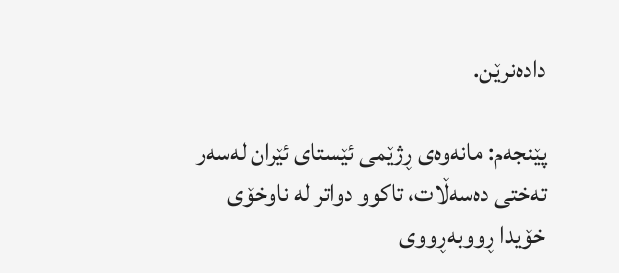دادەنرێن.

پێنجەم: مانەوەی ڕژێمی ئێستای ئێران لەسەر تەختی دەسەڵات، تاکوو دواتر لە ناوخۆی خۆیدا ڕووبەڕووی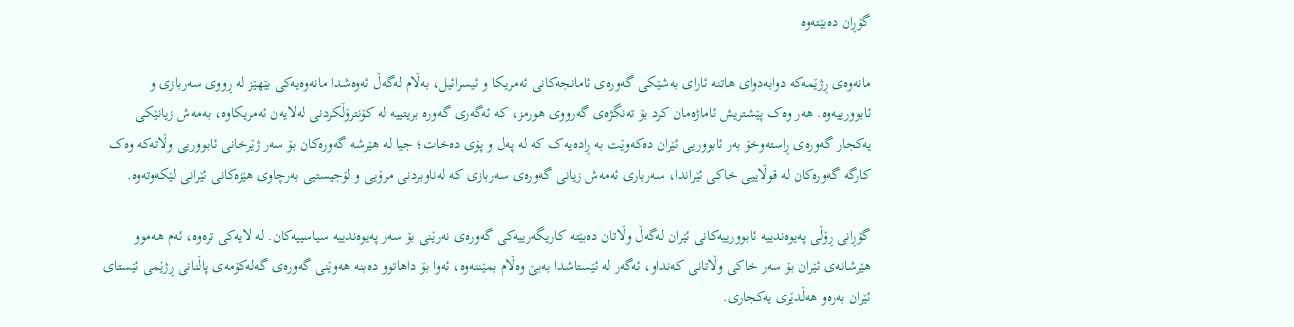گۆڕان دەبێتەوە

مانەوەی ڕژێمەکە دوابەدوای هاتنە ئارای بەشێکی گەورەی ئامانجەکانی ئەمریکا و ئیسرائیل، بەڵام لەگەڵ ئەوەشدا مانەوەیەکی بێهێز لە ڕووی سەربازی و ئابوورییەوە. هەر وەک پێشتریش ئاماژەمان کرد بۆ تەنگژەی گەرووی هورمز، کە ئەگەری گەورە بریتییە لە کۆنترۆڵکردنی لەلایەن ئەمریکاوە، بەمەش زیانێکی یەکجار گەورەی ڕاستەوخۆ بەر ئابووریی ئێران دەکەوێت بە ڕادەیەک کە لە پەل و پۆی دەخات؛ جیا لە هێرشە گەورەکان بۆ سەر ژێرخانی ئابووریی وڵاتەکە وەک کارگە گەورەکان لە قوڵاییی خاکی ئێراندا، سەرباری ئەمەش زیانی گەورەی سەربازی کە لەناوبردنی مرۆیی و لۆجیستیی بەرچاوی هێزەکانی ئێرانی لێکەوتەوە.

گۆڕانی ڕۆڵی پەیوەندییە ئابوورییەکانی ئێران لەگەڵ وڵاتان دەبێتە کاریگەرییەکی گەورەی نەرێنی بۆ سەر پەیوەندییە سیاسییەکان. لە لایەکی ترەوە، ئەم هەموو هێرشانەی ئێران بۆ سەر خاکی وڵاتانی کەنداو، ئەگەر لە ئێستاشدا بەبێ وەڵام بمێننەوە، ئەوا بۆ داهاتوو دەبنە هەوێنی گەورەی گەلەکۆمەی پاڵنانی ڕژێمی ئێستای ئێران بەرەو هەڵدێری یەکجاری.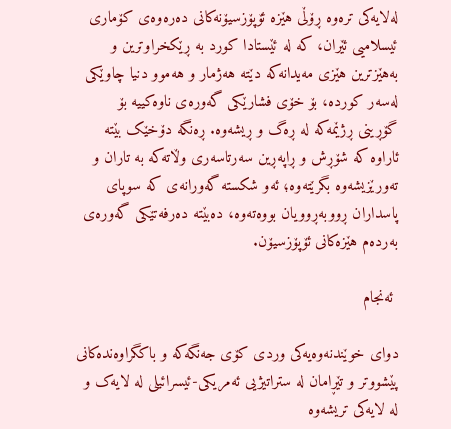لەلایەکی ترەوە ڕۆڵی هێزە ئۆپۆزسیۆنەکانی دەرەوەی کۆماری ئیسلامیی ئێران، کە لە ئێستادا کورد بە ڕێکخراوترین و بەهێزترین هێزی مەیدانەکە دێتە هەژمار و هەموو دنیا چاوێکی لەسەر کوردە، بۆ خۆی فشارێکی گەورەی ناوەکییە بۆ گۆڕینی ڕژێمەکە لە ڕەگ و ڕیشەوە. ڕەنگە دۆخێک بێتە ئاراوە کە شۆڕش و ڕاپەڕین سەرتاسەری وڵاتەکە بە تاران و تەورێزیشەوە بگرێتەوە؛ ئەو شکستە گەورانەی کە سوپای پاسداران ڕووبەڕوویان بووەتەوە، دەبێتە دەرفەتێکی گەورەی بەردەم هێزەکانی ئۆپۆزسیۆن.

 ئەنجام

دوای خوێندنەوەیەکی وردی کۆی جەنگەکە و باکگراوەندەکانی پێشووتر و تێڕامان لە ستراتیژیی ئەمریکی-ئیسرائیلی لە لایەک و لە لایەکی تریشەوە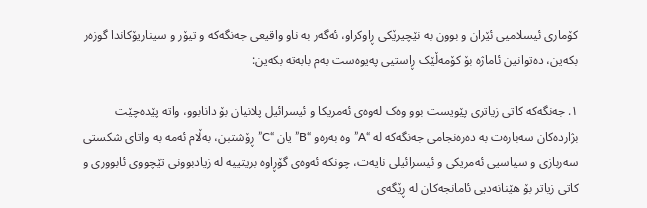کۆماری ئیسلامیی ئێران و بوون بە نێچیرێکی ڕاوکراو، ئەگەر بە ناو واقیعی جەنگەکە و تیۆر و سیناریۆکاندا گوزەر بکەین، دەتوانین ئاماژە بۆ کۆمەڵێک ڕاستیی پەیوەست بەم بابەتە بکەین:

١. جەنگەکە کاتی زیاتری پێویست بوو وەک لەوەی ئەمریکا و ئیسرائیل پلانیان بۆ دانابوو، واتە پێدەچێت بژاردەکان سەبارەت بە دەرەنجامی جەنگەکە لە “A”وە بەرەو “B” یان “C” ڕۆشتبن، بەڵام ئەمە بە واتای شکستی سەربازی و سیاسیی ئەمریکی و ئیسرائیلی نایەت، چونکە ئەوەی گۆڕاوە بریتییە لە زیادبوونی تێچووی ئابووری و کاتی زیاتر بۆ هێنانەدیی ئامانجەکان لە ڕێگەی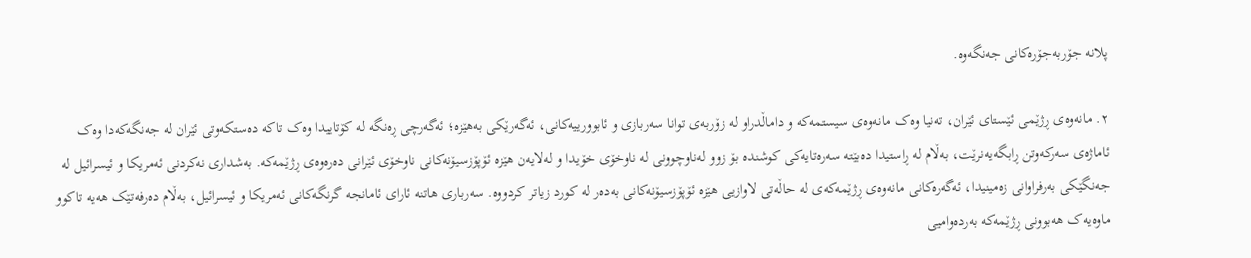پلانە جۆربەجۆرەکانی جەنگەوە.

٢. مانەوەی ڕژێمی ئێستای ئێران، تەنیا وەک مانەوەی سیستمەکە و داماڵدراو لە زۆربەی توانا سەربازی و ئابوورییەکانی، ئەگەرێکی بەهێزە؛ ئەگەرچی ڕەنگە لە کۆتاییدا وەک تاکە دەستکەوتی ئێران لە جەنگەکەدا وەک ئاماژەی سەرکەوتن ڕابگەیەنرێت، بەڵام لە ڕاستیدا دەبێتە سەرەتایەکی کوشندە بۆ زوو لەناوچوونی لە ناوخۆی خۆیدا و لەلایەن هێزە ئۆپۆزسیۆنەکانی ناوخۆی ئێرانی دەرەوەی ڕژێمەکە. بەشداری نەکردنی ئەمریکا و ئیسرائیل لە جەنگێکی بەرفراوانی زەمینیدا، ئەگەرەکانی مانەوەی ڕژێمەکەی لە حاڵەتی لاوازیی هێزە ئۆپۆزسیۆنەکانی بەدەر لە کورد زیاتر کردووە. سەرباری هاتنە ئارای ئامانجە گرنگەکانی ئەمریکا و ئیسرائیل، بەڵام دەرفەتێک هەیە تاکوو ماوەیەک هەبوونی ڕژێمەکە بەردەوامیی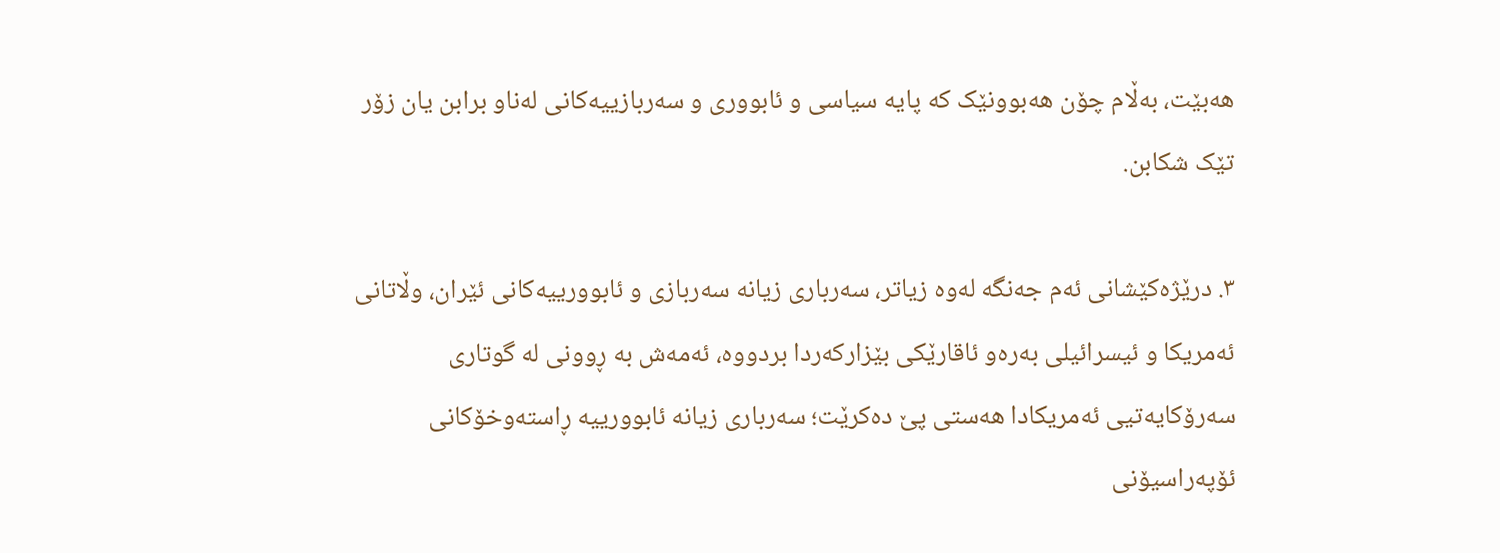هەبێت، بەڵام چۆن هەبوونێک کە پایە سیاسی و ئابووری و سەربازییەکانی لەناو برابن یان زۆر تێک شکابن.

٣. درێژەکێشانی ئەم جەنگە لەوە زیاتر، سەرباری زیانە سەربازی و ئابوورییەکانی ئێران، وڵاتانی ئەمریکا و ئیسرائیلی بەرەو ئاقارێکی بێزارکەردا بردووە، ئەمەش بە ڕوونی لە گوتاری سەرۆکایەتیی ئەمریکادا هەستی پێ دەکرێت؛ سەرباری زیانە ئابوورییە ڕاستەوخۆکانی ئۆپەراسیۆنی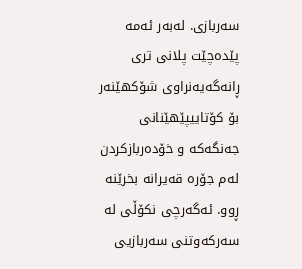سەربازی. لەبەر ئەمە پێدەچێت پلانی تری ڕانەگەیەنراوی شۆکهێنەر بۆ کۆتاییپێهێنانی جەنگەکە و خۆدەربازکردن لەم جۆره‌ قەیرانە بخرێنە ڕوو. ئەگەرچی نکۆڵی لە سەرکەوتنی سەربازیی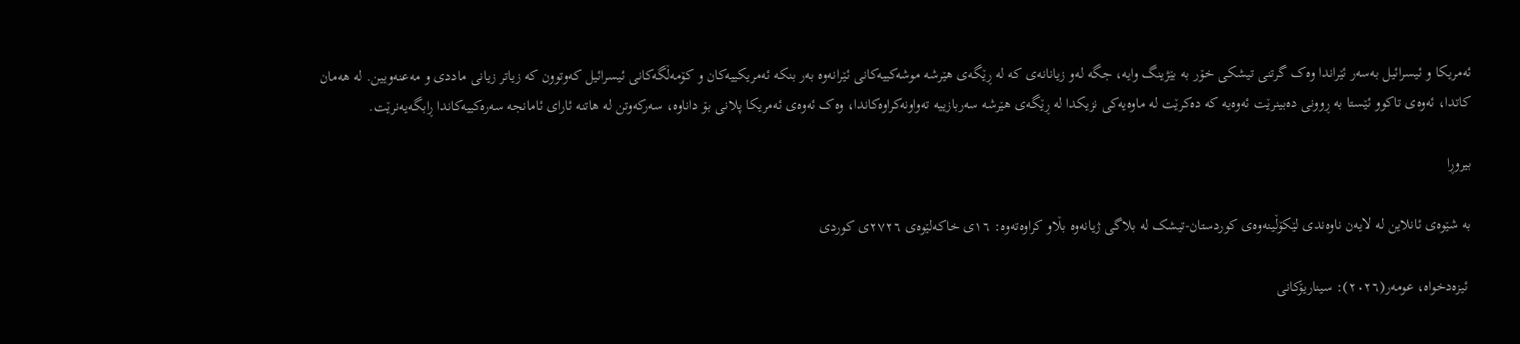ئەمریکا و ئیسرائیل بەسەر ئێراندا وەک گرتنی تیشکی خۆر بە بێژینگ وایە، جگە لەو زیانانەی کە لە ڕێگەی هێرشە موشەکییەکانی ئێرانەوە بەر بنکە ئەمریکییەکان و کۆمەڵگەکانی ئیسرائیل کەوتوون کە زیاتر زیانی ماددی و مەعنەویین. لە هەمان کاتدا، ئەوەی تاکوو ئێستا بە ڕوونی دەبینرێت ئەوەیە کە دەکرێت لە ماوەیەکی نزیکدا لە ڕێگەی هێرشە سەربازییە تەواونەکراوەکاندا، وەک ئەوەی ئەمریکا پلانی بۆ داناوە، سەرکەوتن لە هاتنە ئارای ئامانجە سەرەکییەکاندا ڕابگەیەنرێت.

بیروڕا

بە شێوەی ئانلاین لە لایەن ناوەندی لێکۆڵینەوەی کوردستان-تیشک لە بلاگی ژیانەوە بڵاو کراوەتەوە: ١٦ی خاکەلێوەی ٢٧٢٦ی کوردی

 ئیزەدخواه، عومەر(٢٠٢٦): سیناریۆکانی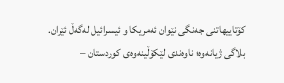کۆتاییهاتنی جەنگی نێوان ئەمریکا و ئیسرائیل لەگەڵ ئێران. بلاگی ژیانەوە؛ ناوەندی لێکۆڵینەوەی کوردستان –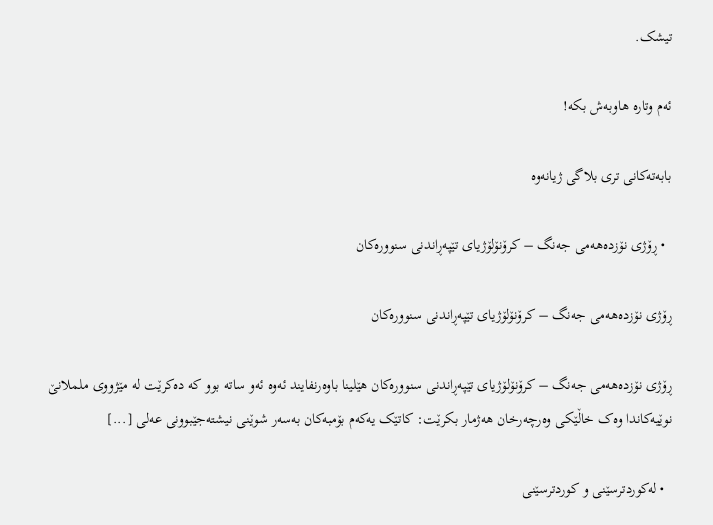تیشک.

ئەم وتارە هاوبەش بکە!

بابەتەکانی تری بلاگی ژیانەوە

  • ڕۆژی نۆزدەهەمی جەنگ – کرۆنۆلۆژیای تێپەڕاندنی سنوورەکان

ڕۆژی نۆزدەهەمی جەنگ – کرۆنۆلۆژیای تێپەڕاندنی سنوورەکان

ڕۆژی نۆزدەهەمی جەنگ – کرۆنۆلۆژیای تێپەڕاندنی سنوورەکان هێلینا باوەرنفایند ئەوە ئەو ساتە بوو کە دەکرێت لە مێژووی ململانێ نوێیەکاندا وەک خاڵێکی وەرچەرخان هەژمار بکرێت: کاتێک یەکەم بۆمبەکان بەسەر شوێنی نیشتەجێبوونی عەلی [...]

  • لەکوردترسێنی و کوردترسێنی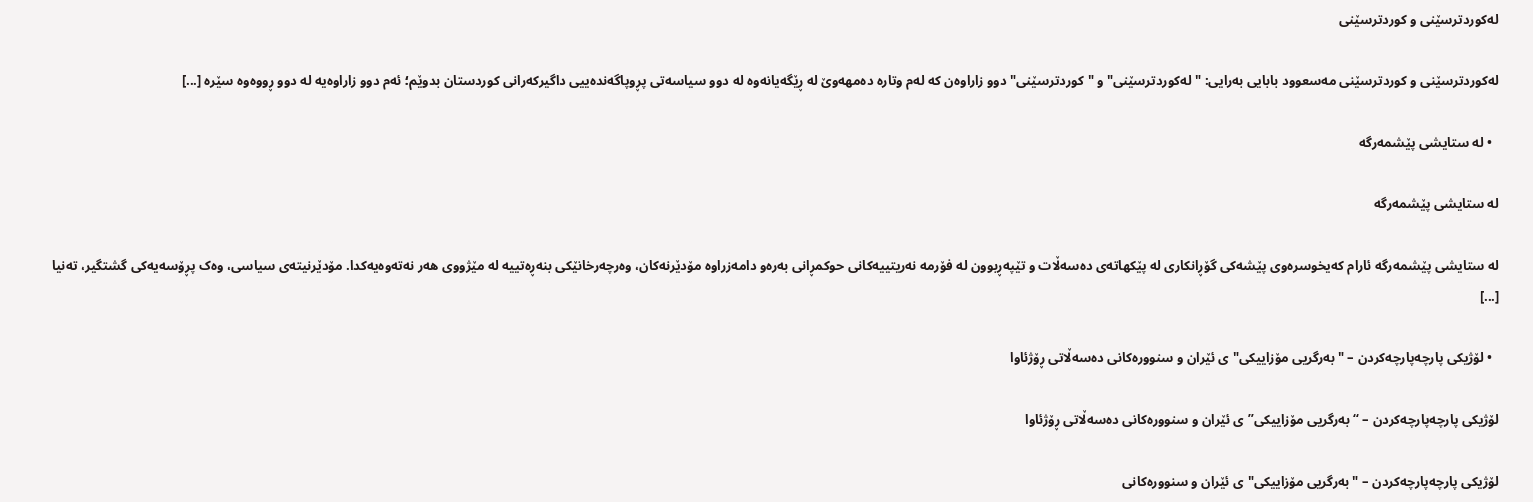لەکوردترسێنی و کوردترسێنی

لەکوردترسێنی و کوردترسێنی مەسعوود بابایی بەرایی: "لەکوردترسێنی" و "کوردترسێنی" دوو زاراوەن کە لەم وتارە دەمهەوێ لە ڕێگەیانەوە لە دوو سیاسەتی پڕوپاگەندەییی داگیرکەرانی کوردستان بدوێم؛ ئەم دوو زاراوەیە لە دوو ڕووەوە سێرە [...]

  • لە ستایشی پێشمەرگە

لە ستایشی پێشمەرگە

لە ستایشی پێشمەرگە ئارام کەیخوسرەوی پێشەکی گۆڕانکاری لە پێکهاتەی دەسەڵات و تێپەڕبوون لە فۆرمە نەریتییەکانی حوکمڕانی بەرەو دامەزراوە مۆدێرنەکان، وەرچەرخانێکی بنەڕەتییە لە مێژووی هەر نەتەوەیەکدا. مۆدێرنیتەی سیاسی، وەک پڕۆسەیەکی گشتگیر، تەنیا [...]

  • لۆژیکی پارچەپارچەکردن – "بەرگریی مۆزاییکی"ی ئێران و سنوورەکانی دەسەڵاتی ڕۆژئاوا

لۆژیکی پارچەپارچەکردن – “بەرگریی مۆزاییکی”ی ئێران و سنوورەکانی دەسەڵاتی ڕۆژئاوا

لۆژیکی پارچەپارچەکردن – "بەرگریی مۆزاییکی"ی ئێران و سنوورەکانی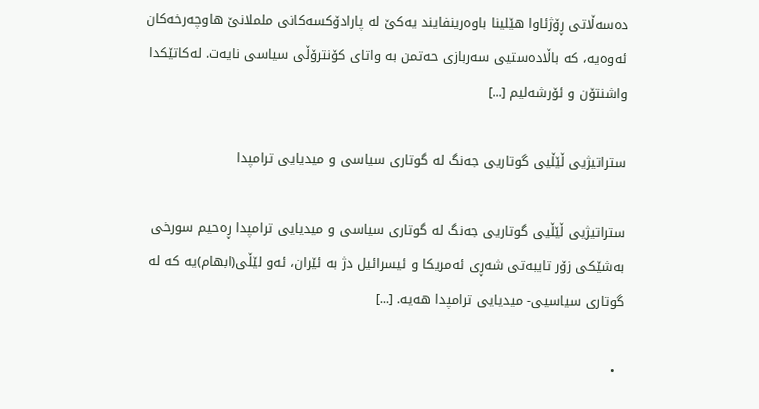دەسەڵاتی ڕۆژئاوا هێلینا باوەرینفایند یەکێ لە پارادۆکسەکانی ململانێ هاوچەرخەکان ئەوەیە، کە باڵادەستیی سەربازی حەتمن بە واتای کۆنترۆڵی سیاسی نایەت. لەکاتێکدا واشنتۆن و ئۆرشەلیم [...]

ستراتیژیی ڵێڵیی گوتاریی جەنگ لە گوتاری سیاسی و میدیایی ترامپدا

ستراتیژیی ڵێڵیی گوتاریی جەنگ لە گوتاری سیاسی و میدیایی ترامپدا ڕەحیم سورخی بەشێکی زۆر تایبەتی شەڕی ئەمریکا و ئیسرائیل دژ بە ئێران، ئەو لێڵی(ابهام)یە کە لە گوتاری سیاسیی- میدیایی ترامپدا هەیە. [...]

  •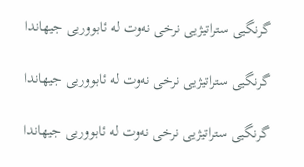گرنگیی ستراتیژیی نرخی نەوت لە ئابووریی جیهاندا

گرنگیی ستراتیژیی نرخی نەوت لە ئابووریی جیهاندا

گرنگیی ستراتیژیی نرخی نەوت لە ئابووریی جیهاندا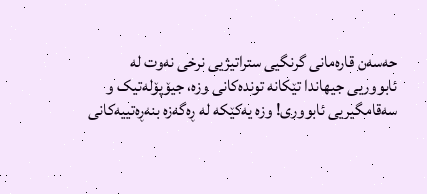حەسەن قارەمانی گرنگیی ستراتیژیی نرخی نەوت لە ئابووریی جیهاندا تێکانە توندەکانی وزە، جیۆپۆلەتیک و سەقامگیریی ئابووری! وزە یەکێکە لە ڕەگەزە بنەڕەتییەکانی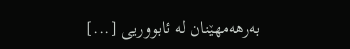بەرهەمهێنان لە ئابووریی [...]